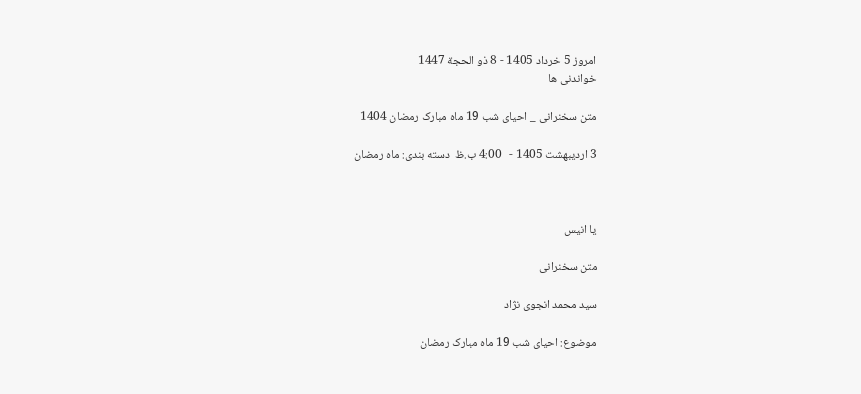امروز 5 خرداد 1405 - 8 ذو الحجة 1447
خواندنی ها

متن سخنرانی _ احیای شب 19 ماه مبارک رمضان 1404

3 اردیبهشت 1405 -   4:00 ب.ظ  دسته بندی: ماه رمضان



یا انیس

متن سخنرانی

سید محمد انجوی نژاد

موضوع: احیای شب 19 ماه مبارک رمضان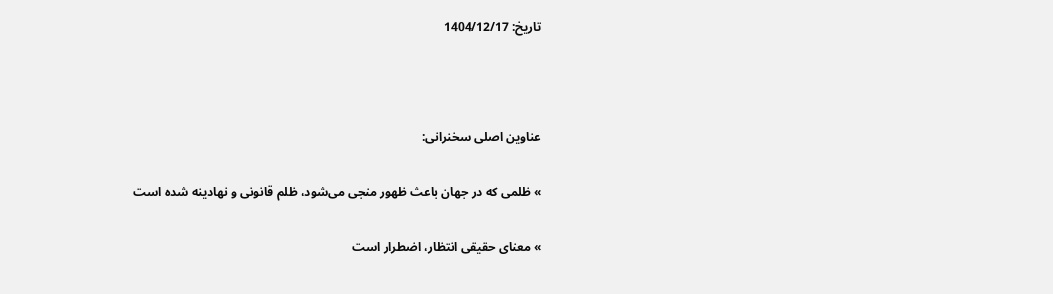تاریخ: 1404/12/17



عناوین اصلی سخنرانی:

» ظلمی که در جهان باعث ظهور منجی می‌شود، ظلم قانونی و نهادینه شده است

» معنای حقیقی انتظار، اضطرار است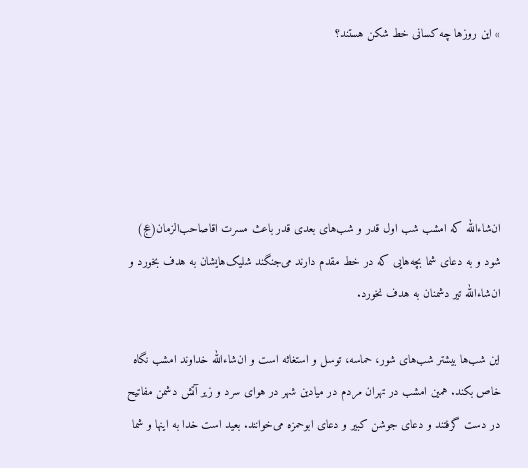» این روزها چه کسانی خط شکن هستند؟





ان‌شاءالله که امشب شب اول قدر و شب‌های بعدی قدر باعث مسرت اقاصاحب‌الزمان(عج) شود و به دعای شما بچه‌هایی که در خط مقدم دارند می‌جنگند شلیک‌هایشان به هدف بخورد و ان‌شاءالله تیر دشمنان به هدف نخورد.

این شب‌ها بیشتر شب‌های شور، حماسه، توسل و استغاثه است و ان‌شاءالله خداوند امشب نگاه خاص بکند. همین امشب در تهران مردم در میادین شهر در هوای سرد و زیر آتش دشمن مفاتیح در دست گرفتند و دعای جوشن کبیر و دعای ابوحمزه می‌خوانند. بعید است خدا به اینها و شما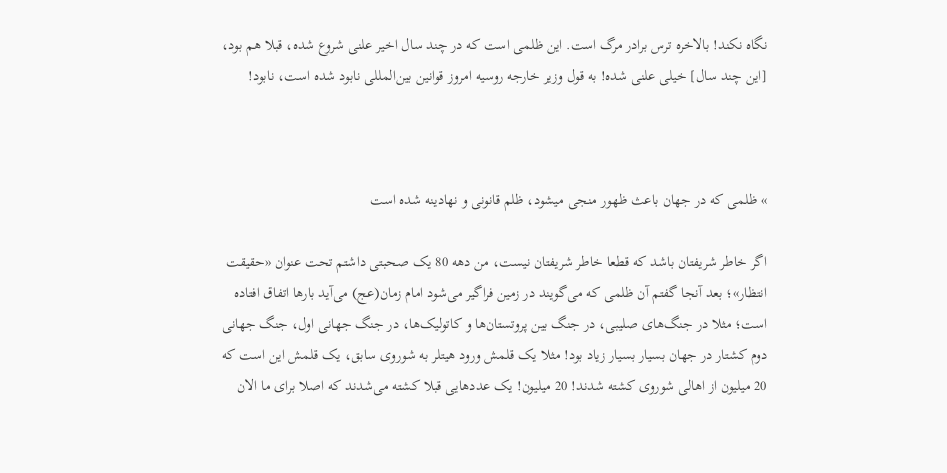نگاه نکند! بالاخره ترس برادر مرگ است. این ظلمی است که در چند سال اخیر علنی شروع شده، قبلا هم بود، [این چند سال] خیلی علنی شده! به قول وزیر خارجه روسیه امروز قوانین بین‌المللی نابود شده است، نابود!



» ظلمی که در جهان باعث ظهور منجی میشود، ظلم قانونی و نهادینه شده است

اگر خاطر شریفتان باشد که قطعا خاطر شریفتان نیست، من دهه 80 یک صحبتی داشتم تحت عنوان «حقیقت انتظار»؛ بعد آنجا گفتم آن ظلمی که می‌گویند در زمین فراگیر می‌شود امام زمان(عج) می‌آید بارها اتفاق افتاده است؛ مثلا در جنگ‌های صلیبی، در جنگ بین پروتستان‌ها و کاتولیک‌ها، در جنگ جهانی اول، جنگ جهانی دوم کشتار در جهان بسیار بسیار زیاد بود! مثلا یک قلمش ورود هیتلر به شوروی سابق، یک قلمش این است که 20 میلیون از اهالی شوروی کشته شدند! 20 میلیون! یک عددهایی قبلا کشته می‌شدند که اصلا برای ما الان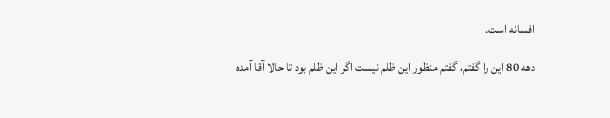افسانه است.

دهه 80 این را گفتم، گفتم منظور این ظلم نیست اگر این ظلم بود تا حالا آقا آمده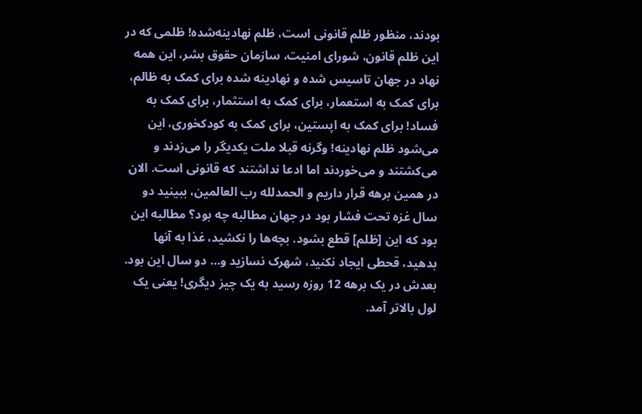بودند، منظور ظلم قانونی است، ظلم نهادینه‌شده! ظلمی که در این ظلم قانون، شورای امنیت، سازمان حقوق بشر، این همه نهاد در جهان تاسیس شده و نهادینه شده برای کمک به ظالم، برای کمک به استعمار، برای کمک به استثمار، برای کمک به فساد! برای کمک به اپستین، برای کمک به کودکخوری، این می‌شود ظلم نهادینه! وگرنه قبلا ملت یکدیگر را می‌زدند و می‌کشتند و می‌خوردند اما ادعا نداشتند که قانونی است. الان در همین برهه قرار داریم و الحمدلله رب العالمین، ببینید دو سال غزه تحت فشار بود در جهان مطالبه چه بود؟ مطالبه این بود که این [ظلم] قطع بشود. بچه‌ها را نکشید، غذا به آنها بدهید، قحطی ایجاد نکنید، شهرک نسازید و… دو سال این بود. بعدش در یک برهه 12 روزه رسید به یک چیز دیگری! یعنی یک لول بالاتر آمد.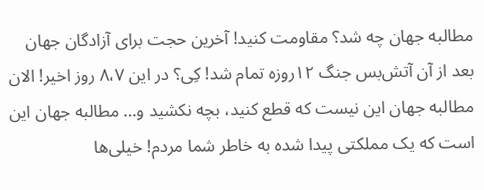مطالبه جهان چه شد؟ مقاومت کنید! آخرین حجت برای آزادگان جهان بعد از آن آتش‌بس‌ جنگ ۱۲روزه تمام شد! کِی؟ در این ۸،۷ روز اخیر! الان مطالبه جهان این نیست که قطع کنید، بچه نکشید و… مطالبه جهان این است که یک مملکتی پیدا شده به خاطر شما مردم! خیلی‌ها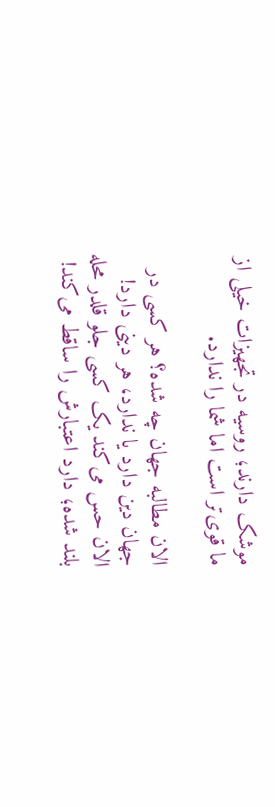موشک دارند؛ روسیه در تجهیزات خیلی از ما قوی‌تر است اما شما را ندارد.

الان مطالبه جهان چه شده؟ هر کسی در جهان دین دارد یا ندارد، هر دینی دارد! الان حس می‌کند یک کسی جلو قلدر محله بلند شده؛ دارد اعتبارش را ساقط می‌کند!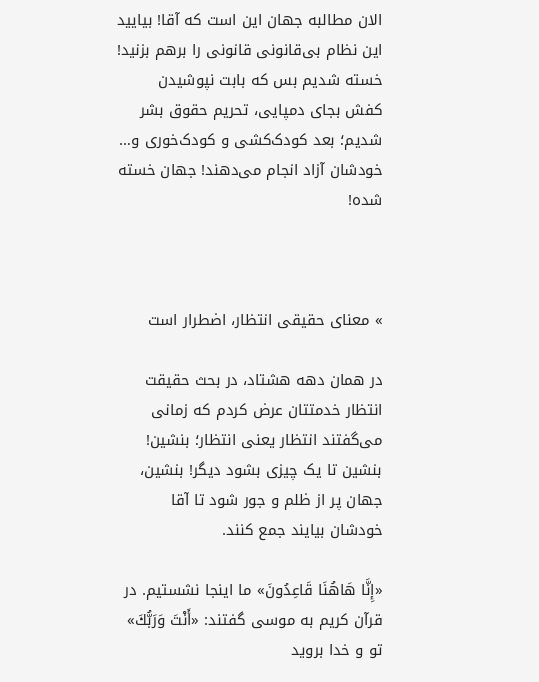الان مطالبه جهان این است که آقا! بیایید این نظام بی‌قانونی قانونی را برهم بزنید! خسته شدیم بس که بابت نپوشیدن کفش بجای دمپایی، تحریم حقوق بشر شدیم؛ بعد کودک‌کشی و کودک‌خوری و… خودشان آزاد انجام می‌دهند! جهان خسته شده!



» معنای حقیقی انتظار، اضطرار است

در همان دهه هشتاد، در بحث حقیقت انتظار خدمتتان عرض کردم که زمانی می‌گفتند انتظار یعنی انتظار؛ بنشین! بنشین تا یک چیزی بشود دیگر! بنشین، جهان پر از ظلم و جور شود تا آقا خودشان بیایند جمع کنند.

«إِنَّا هَاهُنَا قَاعِدُونَ» ما اینجا نشستیم. در قرآن کریم به موسی گفتند: «أَنْتَ وَرَبُّكَ» تو و خدا بروید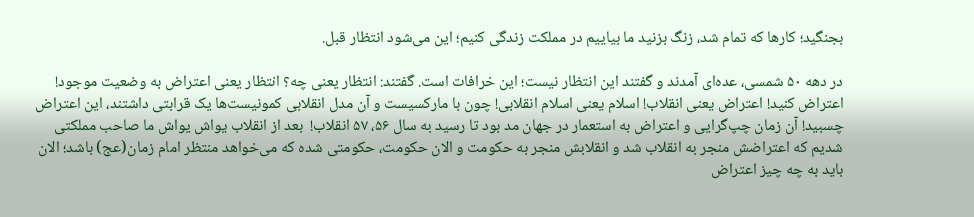بجنگید؛ کارها که تمام شد، زنگ بزنید ما بیاییم در مملکت زندگی کنیم؛ این می‌شود انتظار قبل.

در دهه ۵۰ شمسی، عده‌ای آمدند و گفتند این انتظار نیست؛ این خرافات است. گفتند: انتظار یعنی چه؟ انتظار یعنی اعتراض به وضعیت موجود! اعتراض کنید! اعتراض یعنی انقلاب! اسلام یعنی اسلام انقلابی! چون با مارکسیست و آن مدل‌ انقلابی کمونیست‌ها یک قرابتی داشتند، این اعتراض چسبید! آن زمان چپ‌گرایی و اعتراض به استعمار در جهان مد بود تا رسید به سال ۵۶، ۵۷ انقلاب!  بعد از انقلاب یواش یواش ما صاحب مملکتی شدیم که اعتراضش منجر به انقلاب شد و انقلابش منجر به حکومت و الان حکومت، حکومتی شده که می‌خواهد منتظر امام زمان(عج) باشد؛ الان باید به چه چیز اعتراض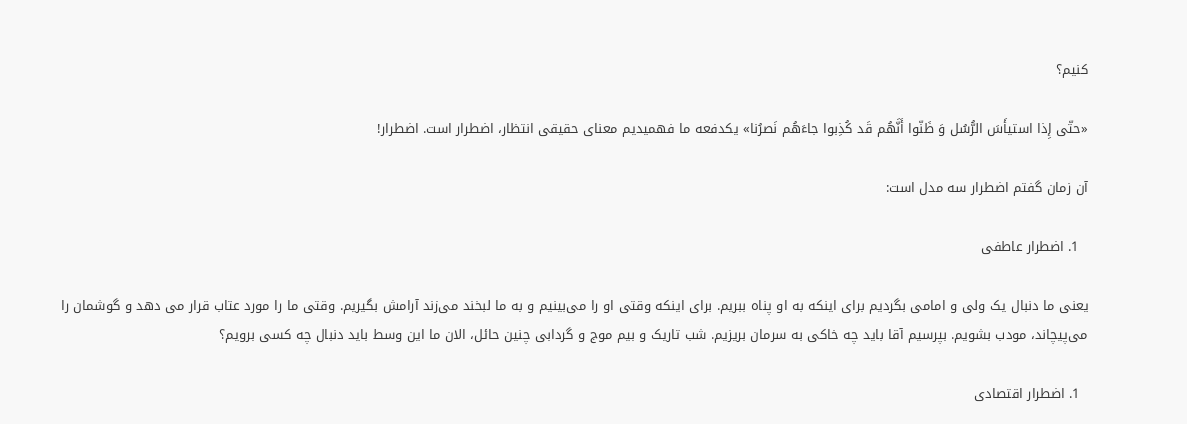کنیم؟

«حتّی إِذا استیأَسَ الرُّسُل وَ ظَنّوا أَنَّهُم قَد کُذِبوا جاءَهُم نَصرُنا» یکدفعه ما فهمیدیم معنای حقیقی انتظار، اضطرار است. اضطرار!

آن زمان گفتم اضطرار سه مدل است:

  1. اضطرار عاطفی

یعنی ما دنبال یک ولی و امامی بگردیم برای اینکه به او پناه ببریم. برای اینکه وقتی او را می‌بینیم و به ما لبخند می‌زند آرامش بگیریم. وقتی ما را مورد عتاب قرار می دهد و گوشمان را می‌پیچاند، مودب بشویم. بپرسیم آقا باید چه خاکی به سرمان بریزیم. شب تاریک و بیم موج و گردابی چنین حائل، الان ما این وسط باید دنبال چه کسی برویم؟

  1. اضطرار اقتصادی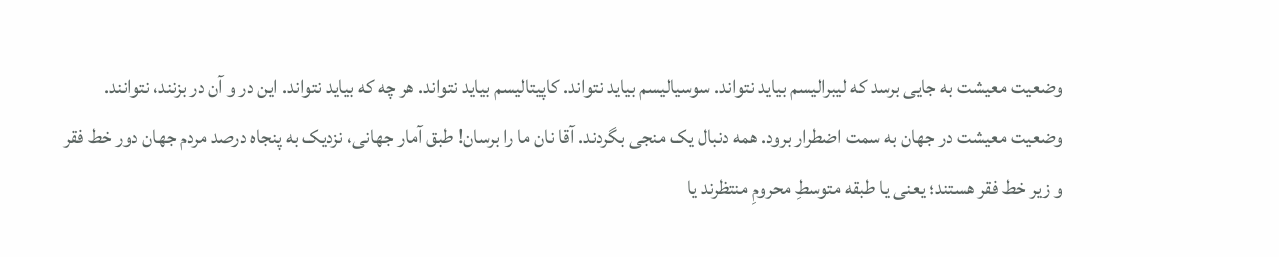وضعیت معیشت به جایی برسد که لیبرالیسم بیاید نتواند. سوسياليسم بیاید نتواند. کاپیتالیسم بیاید نتواند. هر چه که بیاید نتواند. این در و آن در بزنند، نتوانند. وضعیت معیشت در جهان به سمت اضطرار برود. همه دنبال یک منجی بگردند. آقا نان ما را برسان! طبق آمار جهانی، نزدیک به پنجاه درصد مردم جهان دور خط فقر و زیر خط فقر هستند؛ یعنی یا طبقه متوسطِ محرومِ منتظرند یا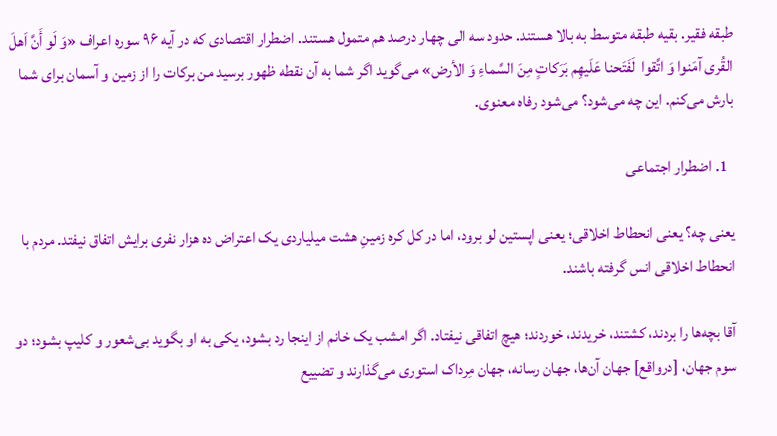طبقه فقیر. بقیه طبقه متوسط به بالا هستند. حدود سه الی چهار درصد هم متمول هستند. اضطرار اقتصادی که در آيه ۹۶ سوره اعراف «وَ لَو أَنَّ اَهلَ القُری آمَنوا وَ اتَّقوا  لَفَتَحنا عَلَیهِم بَرَکاتٍ مِنَ السَّماءِ وَ الأرض» می‌گوید اگر شما به آن نقطه ظهور برسید من برکات را از زمین و آسمان برای شما بارش می‌کنم. این چه می‌شود؟ می‌شود رفاه معنوی.

  1. اضطرار اجتماعی

یعنی چه؟ یعنی انحطاط اخلاقی؛ یعنی اپستین لو برود، اما در کل کره زمینِ هشت میلیاردی یک اعتراض ده هزار نفری برایش اتفاق نیفتد. مردم با انحطاط اخلاقی انس گرفته باشند.

آقا بچه‌ها را بردند، کشتند، خریدند، خوردند؛ هیچ اتفاقی نیفتاد. اگر امشب یک خانم از اینجا رد بشود، یکی به او بگوید بی‌شعور و کلیپ بشود؛ دو سوم جهان، [درواقع] جهان آن‌ها، جهان رسانه، جهان مِرداک استوری می‌گذارند و تضییع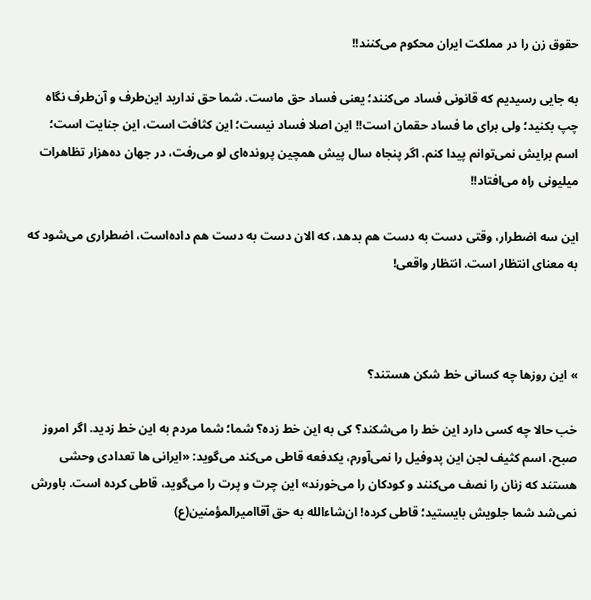حقوق زن را در مملکت ایران محکوم می‌کنند!!

به جایی رسیدیم که قانونی فساد می‌کنند؛ یعنی فساد حق ماست. شما حق ندارید این‌طرف و آن‌طرف نگاه چپ بکنید؛ ولی برای ما فساد حقمان است!! این اصلا فساد نیست؛ این کثافت است، این جنایت است؛ اسم برایش نمی‌توانم پیدا کنم. اگر پنجاه سال پیش همچین پرونده‌ای لو می‌رفت، در جهان ده‌هزار تظاهرات میلیونی راه می‌افتاد!!

این سه اضطرار، وقتی دست به دست هم بدهد، که الان دست به دست هم داده‌است، اضطراری می‌شود که به معنای انتظار است. انتظار واقعی!



» این روزها چه کسانی خط شکن هستند؟

خب حالا چه کسی دارد این خط را می‌شکند؟ کی به این خط زده؟ شما؛ شما مردم به این خط زدید. اگر امروز صبح، اسم کثیف لجن این پدوفیل را نمی‌آورم، یکدفعه قاطی می‌کند می‌گوید: «ایرانی ها تعدادی وحشی هستند که زنان را نصف می‌کنند و کودکان را می‌خورند» این چرت و پرت را می‌گوید، قاطی کرده‌ است. باورش نمی‌شد شما جلویش بایستید؛ قاطی کرده‌! ان‌شاءالله به حق آقاامیرالمؤمنین(ع)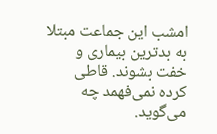امشب این جماعت مبتلا به بدترین بیماری و خفت بشوند. قاطی کرده‌ نمی‌فهمد چه می‌گوید.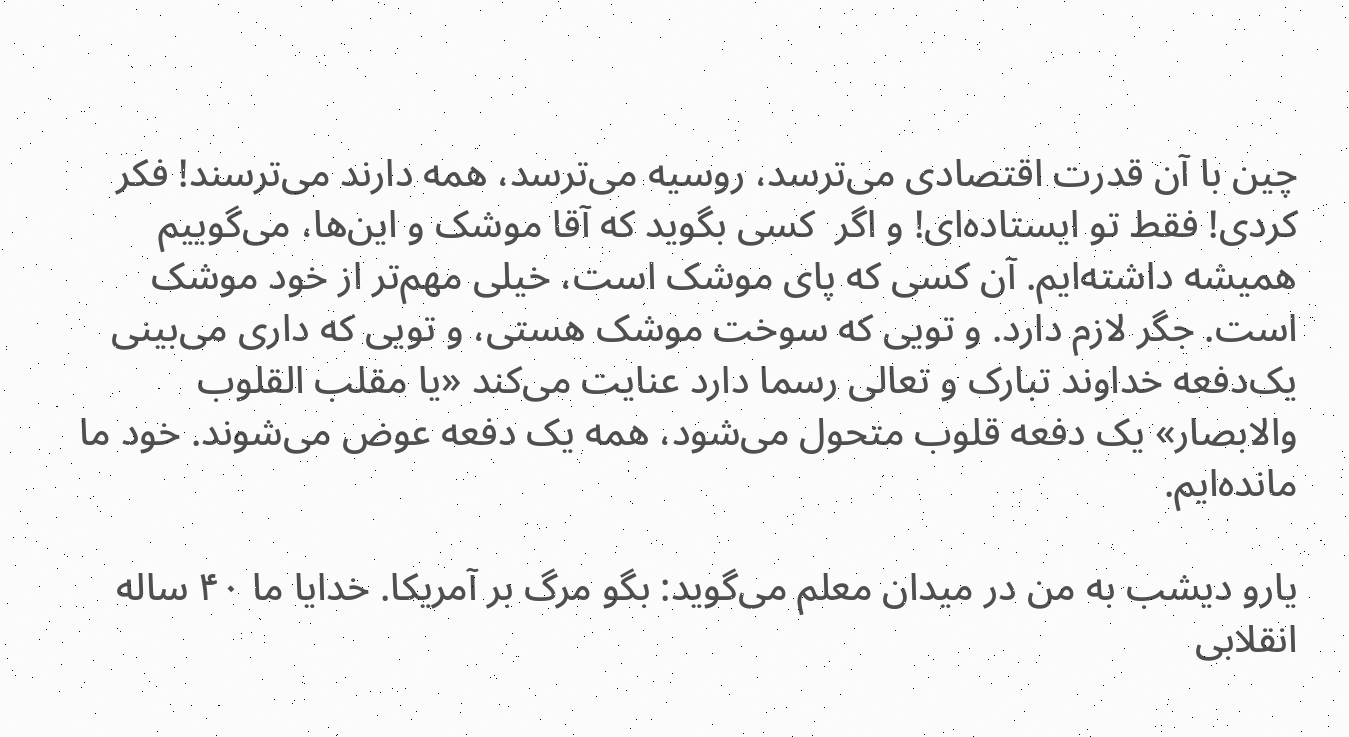چین با آن قدرت اقتصادی می‌ترسد، روسیه می‌ترسد، همه دارند می‌ترسند! فکر کردی! فقط تو ایستاده‌ای! و اگر  کسی بگوید که آقا موشک و این‌ها، می‌گوییم همیشه داشته‌ایم. آن کسی که پای موشک است، خیلی مهم‌تر از خود موشک است. جگر لازم دارد. و تویی که سوخت موشک هستی، و تویی که داری می‌بینی یک‌دفعه خداوند تبارک و تعالی رسما دارد عنایت می‌کند «یا مقلب القلوب والابصار» یک دفعه قلوب متحول می‌شود، همه یک دفعه عوض می‌شوند. خود ما مانده‌ایم.

یارو دیشب به من در میدان معلم می‌گوید: بگو مرگ بر آمریکا. خدایا ما ۴۰ ساله انقلابی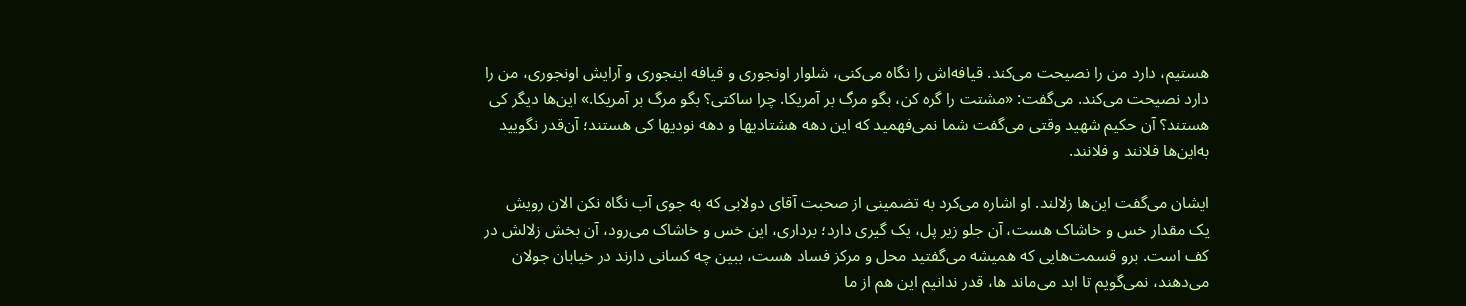هستیم، دارد من را نصیحت می‌کند. قیافه‌اش را نگاه می‌کنی، شلوار اونجوری و قیافه اینجوری و آرایش اونجوری، من را دارد نصیحت می‌کند. می‌گفت: «مشتت را گره کن، بگو مرگ بر آمریکا. چرا ساکتی؟ بگو مرگ بر آمریکا.» این‌ها دیگر کی‌ هستند؟ آن حکیم شهید وقتی می‌گفت شما نمی‌فهمید که این دهه هشتادیها و دهه نودیها کی هستند؛ آن‌قدر نگویید به‌این‌ها فلانند و فلانند.

ایشان می‌گفت این‌ها زلالند. او اشاره می‌کرد به تضمینی از صحبت آقای دولابی که به جوی آب نگاه نکن الان رویش یک مقدار خس و خاشاک هست، آن جلو زیر پل، یک گیری دارد؛ برداری، این خس و خاشاک می‌رود، آن بخش زلالش در کف‌ است. برو قسمت‌هایی که همیشه می‌گفتید محل و مرکز فساد هست، ببین چه کسانی دارند در خیابان جولان می‌دهند، نمی‌گویم تا ابد می‌ماند ها، قدر ندانیم این هم از ما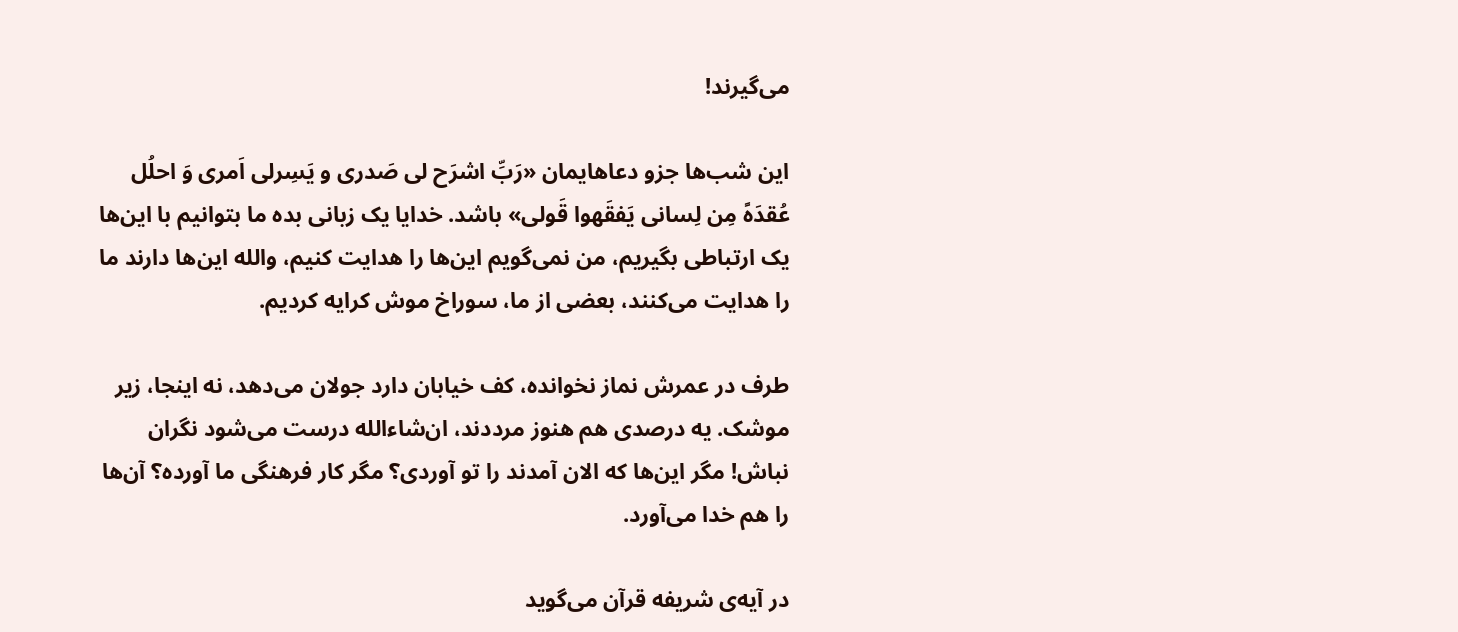می‌گیرند!

این شب‌ها جزو دعاهایمان «رَبِّ اشرَح لی صَدری و یَسِرلی اَمری وَ احلُل عُقدَهً مِن لِسانی یَفقَهوا قَولی» باشد. خدایا یک زبانی بده ما بتوانیم با این‌ها یک ارتباطی بگیریم، من نمی‌گویم این‌ها را هدایت کنیم، والله این‌ها دارند ما را هدایت می‌کنند، بعضی از ما، سوراخ موش کرایه کردیم.

طرف در عمرش نماز نخوانده، کف خیابان دارد جولان می‌دهد، نه اینجا، زیر موشک. یه درصدی هم هنوز مرددند، ان‌شاءالله درست می‌شود نگران نباش! مگر این‌ها که الان آمدند را تو آوردی؟ مگر کار فرهنگی ما آورده؟ آن‌ها را هم خدا می‌آورد.

در آیه‌ی شریفه قرآن می‌گوید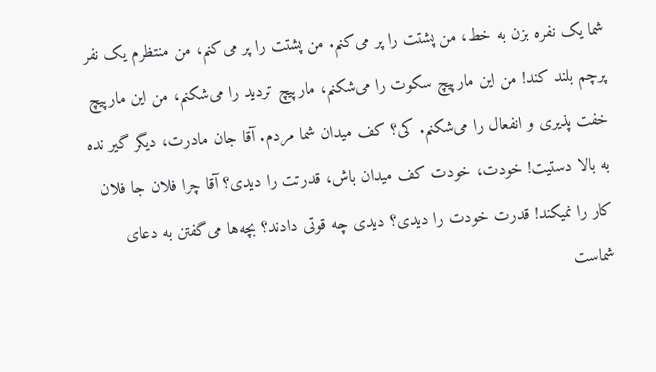شما یک نفره بزن به خط، من پشتت را پر می‌کنم. من پشتت را پر می‌کنم، من منتظرم یک نفر پرچم بلند کند! من این مارپیچ سکوت را می‌شکنم، مارپیچ تردید را می‌شکنم، من این مارپیچ خفت پذیری و انفعال را می‌شکنم. کی؟ کف میدان شما مردم. آقا جان مادرت، دیگر گیر نده به بالا دستیت! خودت، خودت کف میدان باش، قدرتت را دیدی؟ آقا چرا فلان جا فلان کار را نمیکند! قدرت خودت را دیدی؟ دیدی چه قوتی دادند؟ بچه‌ها می‌گفتن به دعای شماست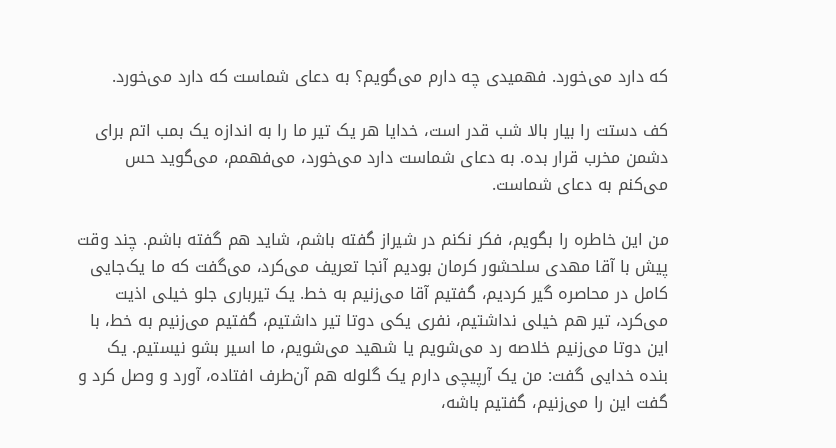که دارد می‌خورد. فهمیدی چه دارم می‌گویم؟ به دعای شماست که دارد می‌خورد.

کف دستت را بیار بالا شب قدر است، خدایا هر یک تیر ما را به اندازه یک بمب اتم برای دشمن مخرب قرار بده. به دعای شماست دارد می‌خورد، می‌فهمم، می‌گوید حس می‌کنم به دعای شماست.

من این خاطره را بگویم، فکر نکنم در شیراز گفته باشم، شاید هم گفته باشم. چند وقت پیش با آقا مهدی سلحشور کرمان بودیم آنجا تعریف می‌کرد، می‌گفت که ما یک‌جایی کامل در محاصره گیر کردیم، گفتیم آقا می‌زنیم به خط. یک تیرباری جلو خیلی اذیت می‌کرد، تیر هم خیلی نداشتیم، نفری یکی دوتا تیر داشتیم، گفتیم می‌زنیم به خط، با این دوتا می‌زنیم خلاصه رد می‌شویم یا شهید می‌شویم، ما اسیر بشو نیستیم. یک بنده خدایی گفت: من یک آرپیچی دارم یک گلوله هم آن‌طرف افتاده، آورد و وصل کرد و گفت این را می‌زنیم، گفتیم باشه،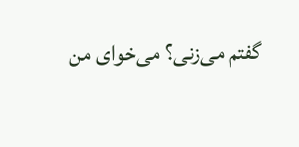گفتم می‌زنی؟ می‌خوای من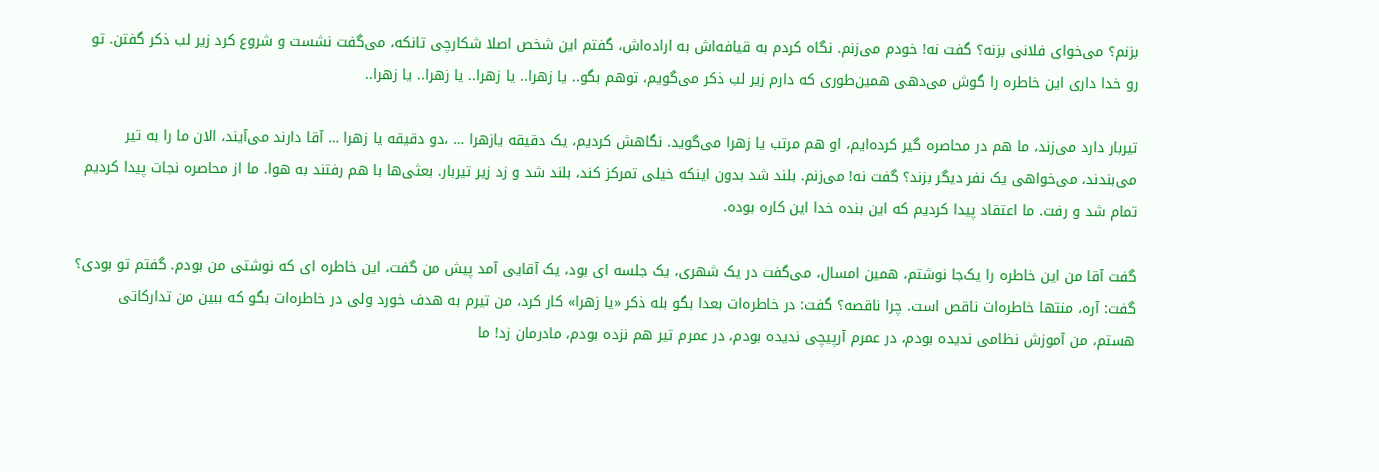بزنم؟ می‌خوای فلانی بزنه؟ گفت نه! خودم می‌زنم. نگاه کردم به قیافه‌اش به اراده‌اش، گفتم این شخص اصلا شکارچی تانکه، می‌گفت نشست و شروع کرد زیر لب ذکر گفتن. تو رو خدا داری این خاطره را گوش می‌دهی همین‌طوری که دارم زیر لب ذکر می‌گویم، توهم بگو.. یا زهرا.. یا زهرا.. یا زهرا.. یا زهرا..

تیربار دارد می‌زند، ما هم در محاصره گیر کرده‌ایم، او هم مرتب یا زهرا می‌گوید. نگاهش کردیم، یک دقیقه یازهرا … ،دو دقیقه یا زهرا … آقا دارند می‌آیند، الان ما را به تیر می‌بندند، می‌خواهی یک نفر دیگر بزند؟ گفت نه! می‌زنم. بلند شد بدون اینکه خیلی تمرکز کند، بلند شد و زد زیر تیربار. بعثی‌ها با هم رفتند به هوا. ما از محاصره نجات پیدا کردیم تمام شد و رفت. ما اعتقاد پیدا کردیم که این بنده خدا این کاره بوده.

گفت آقا من این خاطره را یک‌جا نوشتم، همین امسال، می‌گفت در یک شهری، یک جلسه ای بود، یک آقایی آمد پیش من گفت، این خاطره ای که نوشتی من بودم. گفتم تو بودی؟ گفت: آره، منتها خاطره‌ات ناقص است. چرا ناقصه؟ گفت: در خاطره‌ات بعدا بگو بله ذکر «یا زهرا» کار کرد، من تیرم به هدف خورد ولی در خاطره‌ات بگو که ببین من تدارکاتی هستم، من آموزش نظامی ندیده بودم، در عمرم آرپیچی ندیده بودم، در عمرم تیر هم نزده بودم، مادرمان زد! ما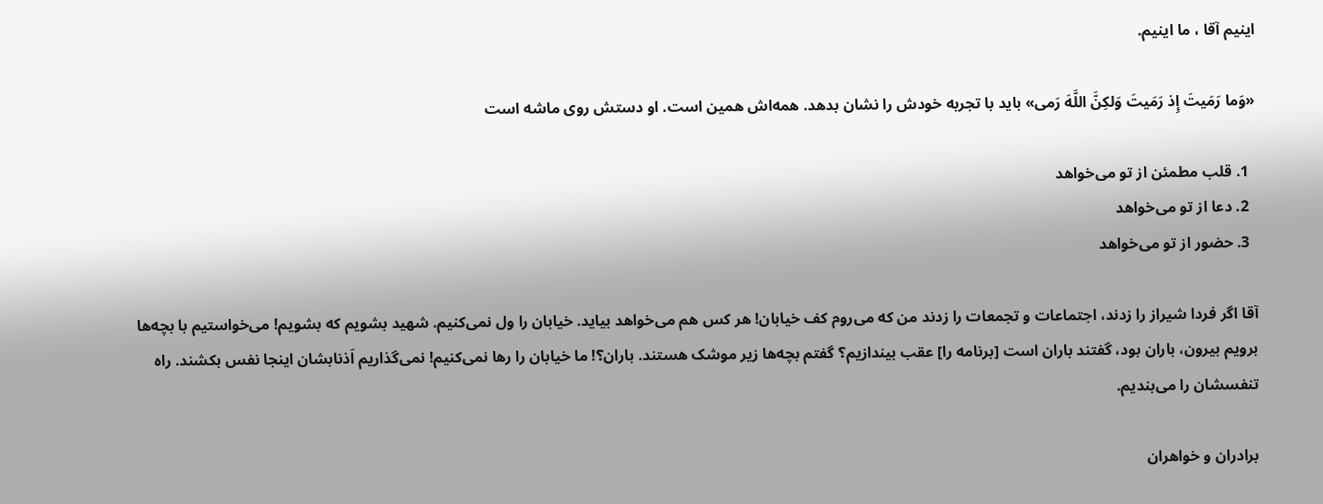اینیم آقا ، ما اینیم.

«وَما رَمَيتَ إِذ رَمَيتَ وَلكِنَّ اللَّهَ رَمى» باید با تجربه خودش را نشان بدهد. همه‌اش همین است. او دستش روی ماشه است

  1. قلب مطمئن از تو می‌خواهد
  2. دعا از تو می‌خواهد
  3. حضور از تو می‌خواهد

آقا اگر فردا شیراز را زدند، اجتماعات و تجمعات را زدند من که می‌روم کف خیابان! هر کس هم می‌خواهد بیاید. خیابان را ول نمی‌کنیم. شهید بشویم که بشویم! می‌خواستیم با بچه‌ها برویم بیرون، باران بود، گفتند باران است [برنامه را] عقب بیندازیم؟ گفتم بچه‌ها زیر موشک‌ هستند. باران؟! ما خیابان را رها نمی‌کنیم! نمی‌گذاریم اَذنابشان اینجا نفس بکشند. راه تنفسشان را می‌بندیم.

برادران و خواهران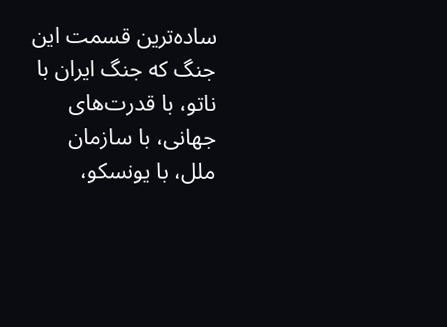ساده‌ترین قسمت این جنگ که جنگ ایران با ناتو، با قدرت‌های جهانی، با سازمان ملل، با یونسکو،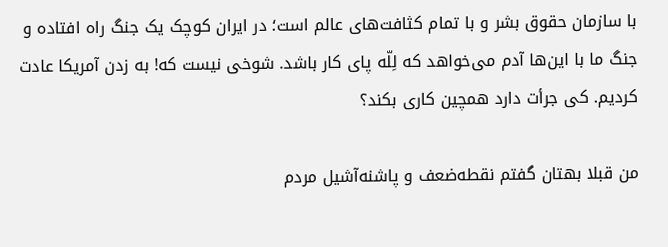با سازمان حقوق بشر و با تمام کثافت‌های عالم است؛ در ایران کوچک یک جنگ راه افتاده و جنگ ما با این‌ها آدم می‌خواهد که لِلّه پای کار باشد. شوخی نیست که! به زدن آمریکا عادت کردیم. کی جرأت دارد همچین کاری بکند؟

من قبلا بهتان گفتم نقطه‌ضعف و پاشنه‌آشیل مردم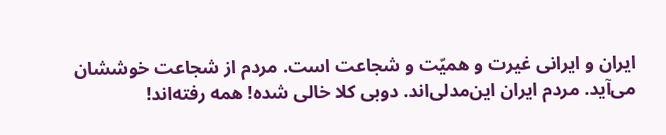ایران و ایرانی غیرت و همیّت و شجاعت است. مردم از شجاعت خوششان می‌آید. مردم ایران این‌مدلی‌اند. دوبی کلا خالی شده! همه رفته‌اند!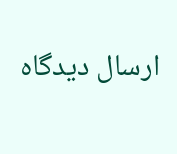ارسال دیدگاه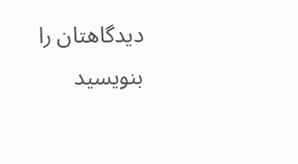دیدگاهتان را بنویسید